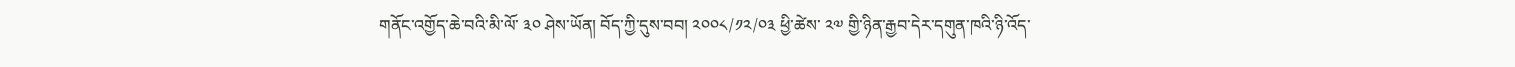གནོང་འགྱོད་ཆེ་བའི་མི་ལོ་ ༣༠ ཤེས་ཡོན། བོད་ཀྱི་དུས་བབ། ༢༠༠༨/༡༢/༠༣ ཕྱི་ཚེས་ ༢༧ གྱི་ཉིན་རྒྱབ་དེར་དགུན་ཁའི་ཉི་འོད་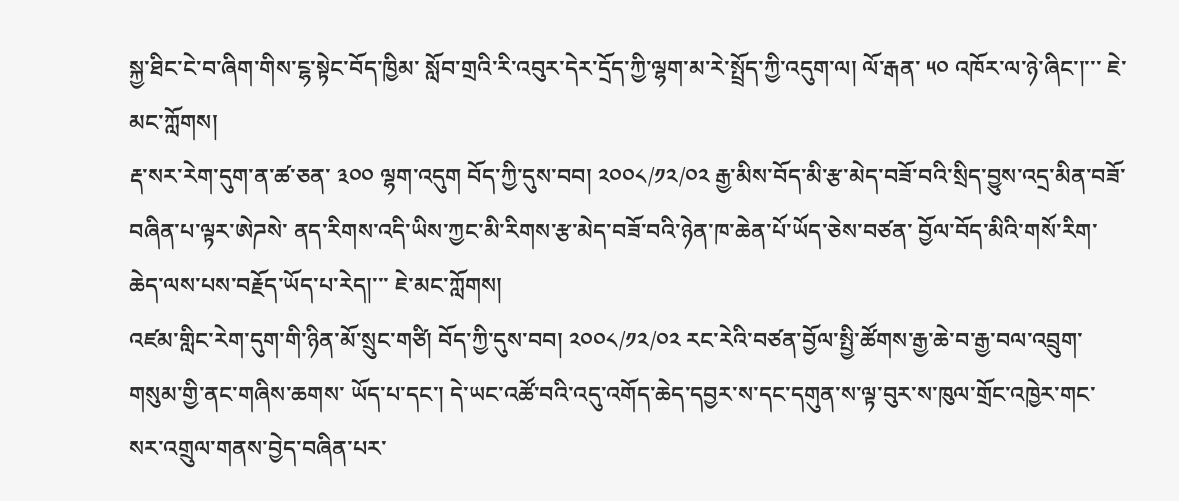སྐྱ་ཐིང་ངེ་བ་ཞིག་གིས་ངྷ་སྟེང་བོད་ཁྱིམ་ སློབ་གྲའི་རི་འབུར་དེར་དྲོད་ཀྱི་ལྷག་མ་རེ་སྤྲོད་ཀྱི་འདུག་ལ། ལོ་རྒན་ ༥༠ འཁོར་ལ་ཉེ་ཞིང་།་་་ ཇེ་མང་ཀློགས།
རྡ་སར་རེག་དུག་ན་ཚ་ཅན་ ༣༠༠ ལྷག་འདུག བོད་ཀྱི་དུས་བབ། ༢༠༠༨/༡༢/༠༢ རྒྱ་མིས་བོད་མི་རྩ་མེད་བཟོ་བའི་སྲིད་བྱུས་འདྲ་མིན་བཟོ་བཞིན་པ་ལྟར་ཨེཌསེ་ ནད་རིགས་འདི་ཡིས་ཀྱང་མི་རིགས་རྩ་མེད་བཟོ་བའི་ཉེན་ཁ་ཆེན་པོ་ཡོད་ཅེས་བཙན་ བྱོལ་བོད་མིའི་གསོ་རིག་ཆེད་ལས་པས་བརྗོད་ཡོད་པ་རེད།་་་ ཇེ་མང་ཀློགས།
འཛམ་གླིང་རེག་དུག་གི་ཉིན་མོ་སྲུང་གཙི། བོད་ཀྱི་དུས་བབ། ༢༠༠༨/༡༢/༠༢ རང་རེའི་བཙན་བྱོལ་སྤྱི་ཚོགས་རྒྱ་ཆེ་བ་རྒྱ་བལ་འབྲུག་གསུམ་གྱི་ནང་གཞིས་ཆགས་ ཡོད་པ་དང་། དེ་ཡང་འཚོ་བའི་འདུ་འགོད་ཆེད་དབྱར་ས་དང་དགུན་ས་ལྟ་བུར་ས་ཁུལ་གྲོང་འཁྱེར་གང་ སར་འགྲུལ་གནས་བྱེད་བཞིན་པར་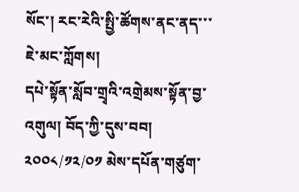སོང་། རང་རེའི་སྤྱི་ཚོགས་ནང་ནད་་་ ཇེ་མང་ཀློགས།
དཔེ་སྟོན་སློབ་གྲྭའི་འགྲེམས་སྟོན་བྱ་འགུལ། བོད་ཀྱི་དུས་བབ། ༢༠༠༨/༡༢/༠༡ མེས་དཔོན་གཙུག་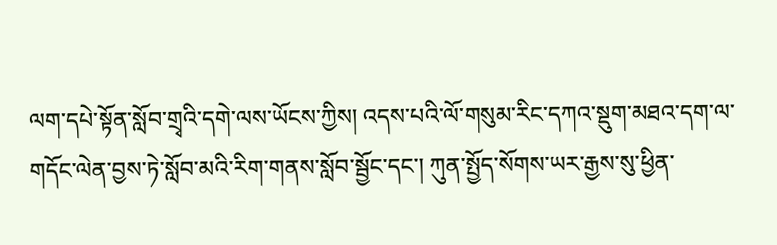ལག་དཔེ་སྟོན་སློབ་གྲྭའི་དགེ་ལས་ཡོངས་ཀྱིས། འདས་པའི་ལོ་གསུམ་རིང་དཀའ་སྡུག་མཐའ་དག་ལ་གདོང་ལེན་བྱས་ཏེ་སློབ་མའི་རིག་གནས་སློབ་སྦྱོང་དང་། ཀུན་སྤྱོད་སོགས་ཡར་རྒྱས་སུ་ཕྱིན་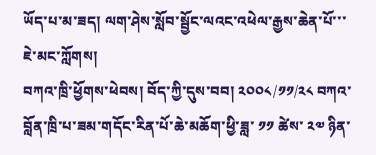ཡོད་པ་མ་ཟད། ལག་ཤེས་སློབ་སྦྱོང་ལའང་འཕེལ་རྒྱས་ཆེན་པོ་་་ ཇེ་མང་ཀློགས།
བཀའ་ཁྲི་ཕྱོགས་ཕེབས། བོད་ཀྱི་དུས་བབ། ༢༠༠༨/༡༡/༢༨ བཀའ་བློན་ཁྲི་པ་ཟམ་གདོང་རིན་པོ་ཆེ་མཆོག་ཕྱི་ཟླ་ ༡༡ ཚེས་ ༢༧ ཉིན་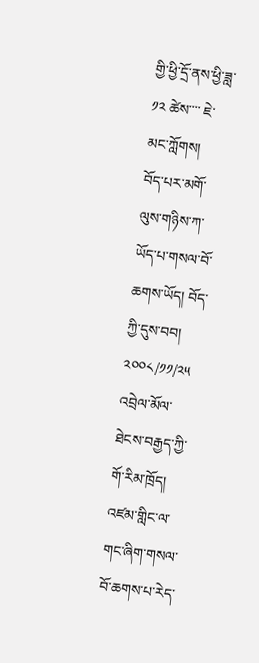གྱི་ཕྱི་དྲོ་ནས་ཕྱི་ཟླ་ ༡༢ ཚེས་་་་ ཇེ་མང་ཀློགས།
བོད་པར་མགོ་ལུས་གཉིས་ཀ་ཡོད་པ་གསལ་བོ་ཆགས་ཡོད། བོད་ཀྱི་དུས་བབ། ༢༠༠༨/༡༡/༢༥ འབྲེལ་མོལ་ཐེངས་བརྒྱད་ཀྱི་གོ་རིམ་ཁྲོད། འཛམ་གླིང་ལ་གང་ཞིག་གསལ་བོ་ཆགས་པ་རེད་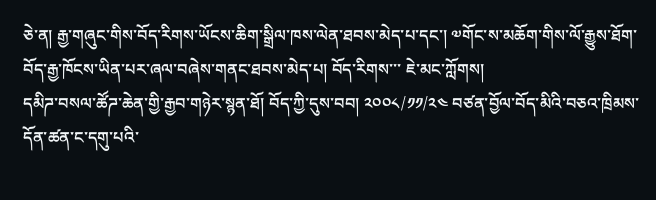ཅེ་ན། རྒྱ་གཞུང་གིས་བོད་རིགས་ཡོངས་ཆིག་སྒྲིལ་ཁས་ལེན་ཐབས་མེད་པ་དང་། ༧གོང་ས་མཆོག་གིས་ལོ་རྒྱུས་ཐོག་བོད་རྒྱ་ཁོངས་ཡིན་པར་ཞལ་བཞེས་གནང་ཐབས་མེད་པ། བོད་རིགས་་་ ཇེ་མང་ཀློགས།
དམིཌ་བསལ་ཚོཌ་ཆེན་གྱི་རྒྱབ་གཉེར་སྙན་ཐོ། བོད་ཀྱི་དུས་བབ། ༢༠༠༨/༡༡/༢༤ བཙན་བྱོལ་བོད་མིའི་བཅའ་ཁྲིམས་དོན་ཚན་ང་དགུ་པའི་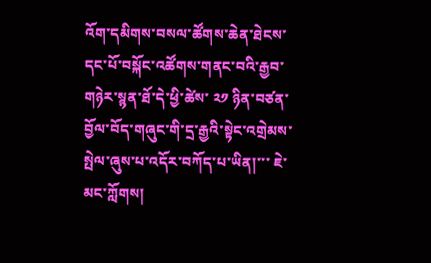འོག་དམིགས་བསལ་ཚོགས་ཆེན་ཐེངས་དང་པོ་བསྐོང་འཚོགས་གནང་བའི་རྒྱབ་གཉེར་སྙན་ཐོ་དེ་ཕྱི་ཚེས་ ༢༡ ཉིན་བཙན་བྱོལ་བོད་གཞུང་གི་དྲ་རྒྱའི་སྟེང་འགྲེམས་སྤེལ་ཞུས་པ་འདོར་བཀོད་པ་ཡིན།་་་ ཇེ་མང་ཀློགས།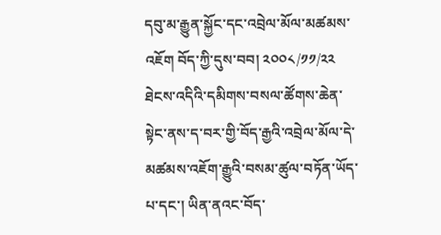དབུ་མ་རྒྱུན་སྐྱོང་དང་འབྲེལ་མོལ་མཚམས་འཇོག བོད་ཀྱི་དུས་བབ། ༢༠༠༨/༡༡/༢༢ ཐེངས་འདིའི་དམིགས་བསལ་ཚོགས་ཆེན་སྟེང་ནས་ད་བར་གྱི་བོད་རྒྱའི་འབྲེལ་མོལ་དེ་ མཚམས་འཇོག་རྒྱུའི་བསམ་ཚུལ་བཏོན་ཡོད་པ་དང་། ཡིན་ནའང་བོད་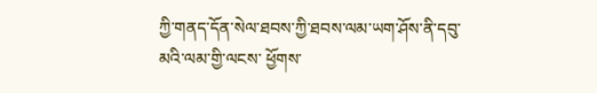ཀྱི་གནད་དོན་སེལ་ཐབས་ཀྱི་ཐབས་ལམ་ཡག་ཤོས་ནི་དབུ་མའི་ལམ་གྱི་ལངས་ ཕྱོགས་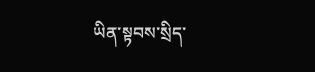ཡིན་སྟབས་སྲིད་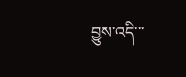བྱུས་འདི་་་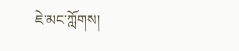ཇེ་མང་ཀློགས།